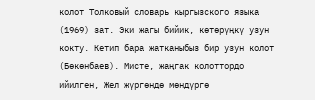колот Толковый словарь кыргызского языка (1969) зат. Эки жагы бийик, көтөрүңкү узун кокту. Кетип бара жатканыбыз бир узун колот (Бөкөнбаев). Мисте, жаңгак колоттордо ийилген, Жел жүргөндө мөндүргө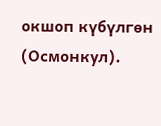окшоп күбүлгөн (Осмонкул).